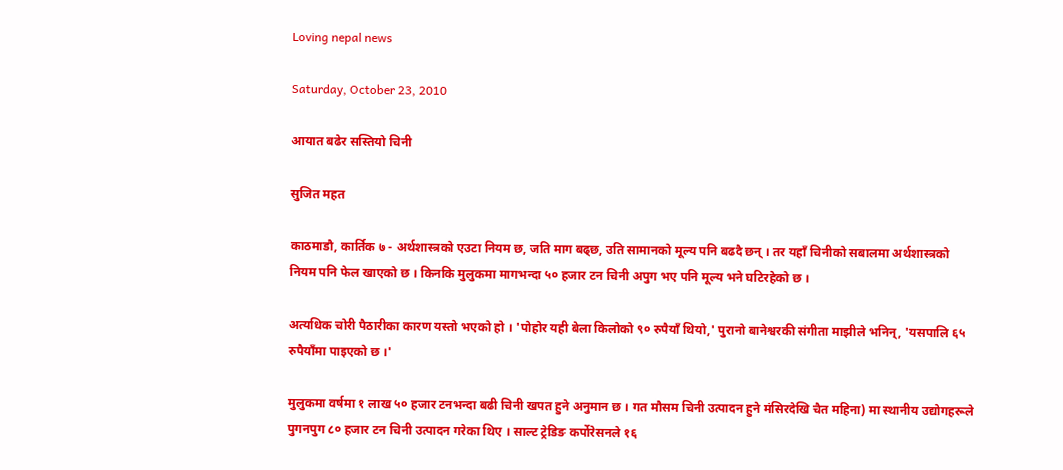Loving nepal news

Saturday, October 23, 2010

आयात बढेर सस्तियो चिनी

सुजित महत

काठमाडौ, कार्तिक ७ - अर्थशास्त्रको एउटा नियम छ, जति माग बढ्छ, उति सामानको मूल्य पनि बढदै छन् । तर यहाँ चिनीको सबालमा अर्थशास्त्रको नियम पनि फेल खाएको छ । किनकि मुलुकमा मागभन्दा ५० हजार टन चिनी अपुग भए पनि मूल्य भने घटिरहेको छ ।

अत्यधिक चोरी पैठारीका कारण यस्तो भएको हो । 'पोहोर यही बेला किलोको ९० रुपैयाँ थियो,' पुरानो बानेश्वरकी संगीता माझीले भनिन्, 'यसपालि ६५ रुपैयाँमा पाइएको छ ।'

मुलुकमा वर्षमा १ लाख ५० हजार टनभन्दा बढी चिनी खपत हुने अनुमान छ । गत मौसम चिनी उत्पादन हुने मंसिरदेखि चैत महिना) मा स्थानीय उद्योगहरूले पुगनपुग ८० हजार टन चिनी उत्पादन गरेका थिए । साल्ट ट्रेडिङ कर्पोरेसनले १६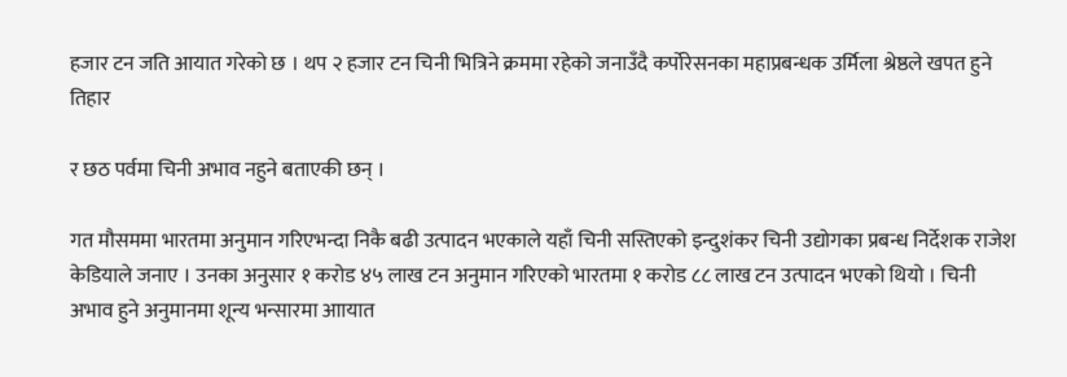हजार टन जति आयात गरेको छ । थप २ हजार टन चिनी भित्रिने क्रममा रहेको जनाउँदै कर्पोरेसनका महाप्रबन्धक उर्मिला श्रेष्ठले खपत हुने तिहार

र छठ पर्वमा चिनी अभाव नहुने बताएकी छन् ।

गत मौसममा भारतमा अनुमान गरिएभन्दा निकै बढी उत्पादन भएकाले यहाँ चिनी सस्तिएको इन्दुशंकर चिनी उद्योगका प्रबन्ध निर्देशक राजेश केडियाले जनाए । उनका अनुसार १ करोड ४५ लाख टन अनुमान गरिएको भारतमा १ करोड ८८ लाख टन उत्पादन भएको थियो । चिनी अभाव हुने अनुमानमा शून्य भन्सारमा आायात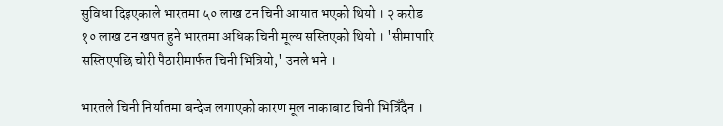सुविधा दिइएकाले भारतमा ५० लाख टन चिनी आयात भएको थियो । २ करोड १० लाख टन खपत हुने भारतमा अधिक चिनी मूल्य सस्तिएको थियो । 'सीमापारि सस्तिएपछि चोरी पैठारीमार्फत चिनी भित्रियो,' उनले भने ।

भारतले चिनी निर्यातमा बन्देज लगाएको कारण मूल नाकाबाट चिनी भित्रिँदैन ।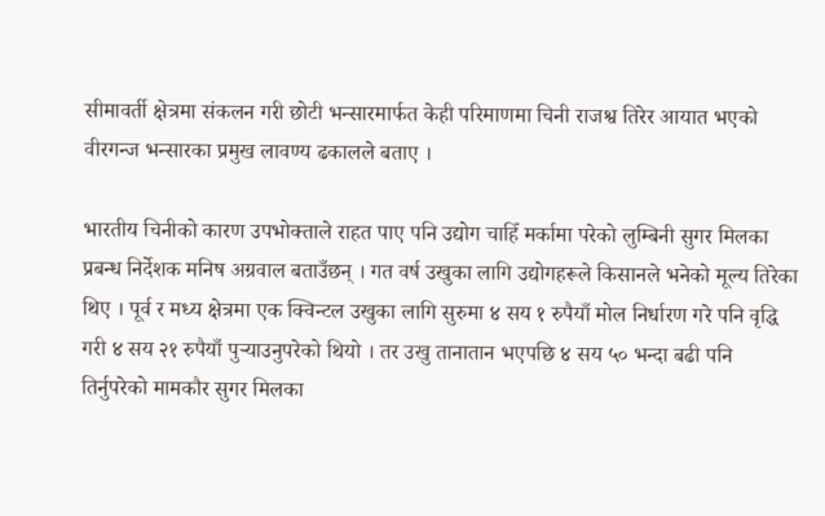सीमावर्ती क्षेत्रमा संकलन गरी छोटी भन्सारमार्फत केही परिमाणमा चिनी राजश्व तिरेर आयात भएको वीरगन्ज भन्सारका प्रमुख लावण्य ढकालले बताए ।

भारतीय चिनीको कारण उपभोक्ताले राहत पाए पनि उद्योग चाहिँ मर्कामा परेको लुम्बिनी सुगर मिलका प्रबन्ध निर्देशक मनिष अग्रवाल बताउँछन् । गत वर्ष उखुका लागि उद्योगहरूले किसानले भनेको मूल्य तिरेका थिए । पूर्व र मध्य क्षेत्रमा एक क्विन्टल उखुका लागि सुरुमा ४ सय १ रुपैयाँ मोल निर्धारण गरे पनि वृद्धि गरी ४ सय २१ रुपैयाँ पुर्‍याउनुपरेको थियो । तर उखु तानातान भएपछि ४ सय ५० भन्दा बढी पनि तिर्नुपरेको मामकौर सुगर मिलका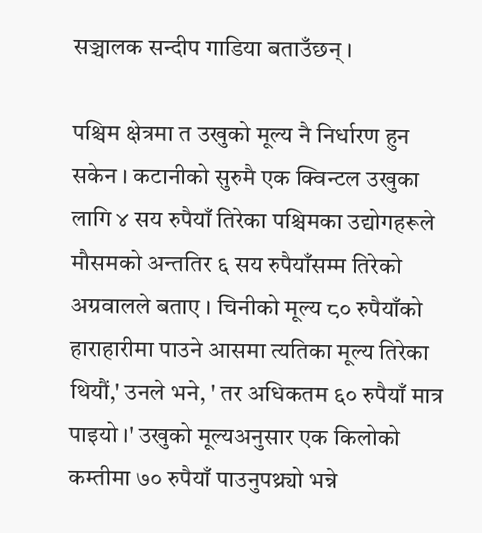सञ्चालक सन्दीप गाडिया बताउँछन् ।

पश्चिम क्षेत्रमा त उखुको मूल्य नै निर्धारण हुन सकेन । कटानीको सुरुमै एक क्विन्टल उखुका लागि ४ सय रुपैयाँ तिरेका पश्चिमका उद्योगहरूले मौसमको अन्ततिर ६ सय रुपैयाँसम्म तिरेको अग्रवालले बताए । चिनीको मूल्य ८० रुपैयाँको हाराहारीमा पाउने आसमा त्यतिका मूल्य तिरेका थियौं,' उनले भने, ' तर अधिकतम ६० रुपैयाँ मात्र पाइयो ।' उखुको मूल्यअनुसार एक किलोको कम्तीमा ७० रुपैयाँ पाउनुपथ्र्यो भन्ने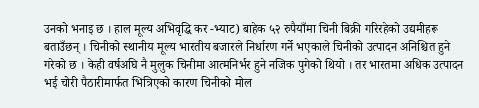उनको भनाइ छ । हाल मूल्य अभिवृद्धि कर -भ्याट) बाहेक ५२ रुपैयाँमा चिनी बिक्री गरिरहेको उद्यमीहरू बताउँछन् । चिनीको स्थानीय मूल्य भारतीय बजारले निर्धारण गर्ने भएकाले चिनीको उत्पादन अनिश्चित हुने गरेको छ । केही वर्षअघि नै मुलुक चिनीमा आत्मनिर्भर हुने नजिक पुगेको थियो । तर भारतमा अधिक उत्पादन भई चोरी पैठारीमार्फत भित्रिएको कारण चिनीको मोल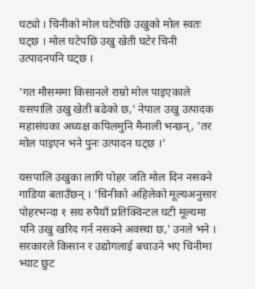घट्यो । चिनीको मोल घटेपछि उखुको मोल स्वतः घट्छ । मोल घटेपछि उखु खेती घटेर चिनी उत्पादनपनि घट्छ ।

'गत मौसममा किसानले राम्रो मोल पाइएकाले यसपालि उखु खेती बढेको छ,' नेपाल उखु उत्पादक महासंघका अध्यक्ष कपिलमुनि मैनाली भन्छन्, 'तर मोल पाइएन भने पुनः उत्पादन घट्छ ।'

यसपालि उखुका लागि पोहर जति मोल दिन नसक्ने गाडिया बताउँछन् । 'चिनीको अहिलेको मूल्यअनुसार पोहरभन्दा १ सय रुपैयाँ प्रतिक्विन्टल घटी मूल्यमा पनि उखु खरिद गर्न नसक्ने अवस्था छ,' उनले भने । सरकारले किसान र उद्योगलाई बचाउने भए चिनीमा भ्याट छुट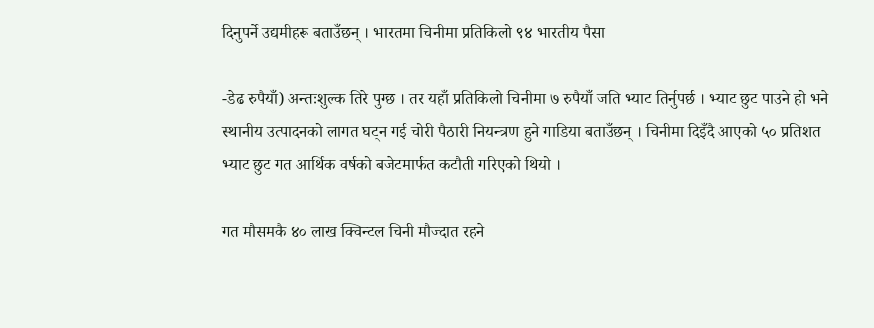दिनुपर्ने उद्यमीहरू बताउँछन् । भारतमा चिनीमा प्रतिकिलो ९४ भारतीय पैसा

-डेढ रुपैयाँ) अन्तःशुल्क तिरे पुग्छ । तर यहाँ प्रतिकिलो चिनीमा ७ रुपैयाँ जति भ्याट तिर्नुपर्छ । भ्याट छुट पाउने हो भने स्थानीय उत्पादनको लागत घट्न गई चोरी पैठारी नियन्त्रण हुने गाडिया बताउँछन् । चिनीमा दिइँदै आएको ५० प्रतिशत भ्याट छुट गत आर्थिक वर्षको बजेटमार्फत कटौती गरिएको थियो ।

गत मौसमकै ४० लाख क्विन्टल चिनी मौज्दात रहने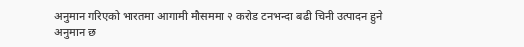अनुमान गरिएको भारतमा आगामी मौसममा २ करोड टनभन्दा बढी चिनी उत्पादन हुने अनुमान छ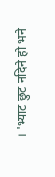। 'भ्याट छुट नदिने हो भने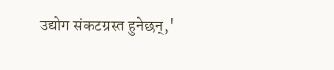उद्योग संकटग्रस्त हुनेछन्,'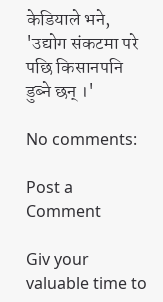केडियाले भने, 'उद्योग संकटमा परे पछि किसानपनि डुब्ने छन् ।'

No comments:

Post a Comment

Giv your valuable time to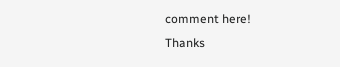comment here!
Thanks